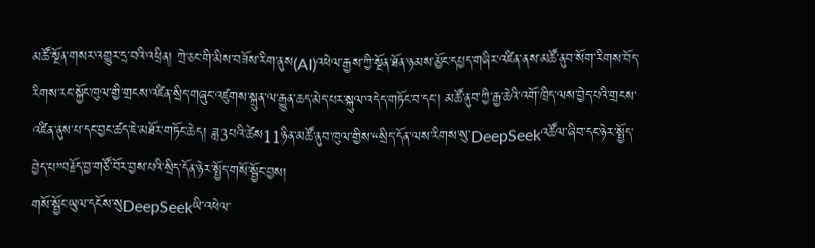མཚོ་སྔོན་གསར་འགྱུར་དྲ་བའི་འཕྲིན། ཀྲེ་ཅང་གི་མིས་བཟོས་རིག་ནུས(AI)འཕེལ་རྒྱས་ཀྱི་སྔོན་ཐོན་ཉམས་མྱོང་དཔྱད་གཞིར་འཛིན་ནས་མཚོ་ནུབ་སོག་རིགས་བོད་རིགས་རང་སྐྱོང་ཁུལ་གྱི་གྲངས་འཛིན་སྲིད་གཞུང་འཛུགས་སྐྲུན་ལ་རྒྱུན་ཆད་མེད་པར་སྐུལ་འདེད་གཏོང་བ་དང་། མཚོ་ནུབ་ཀྱི་རྒྱ་ཆེའི་འགོ་ཁྲིད་ལས་བྱེད་པའི་གྲངས་འཛིན་ནུས་པ་དང་བྱང་ཚད་ཇེ་མཐོར་གཏོང་ཆེད། ཟླ3པའི་ཚེས11ཉིན་མཚོ་ནུབ་ཁུལ་གྱིས་“སྲིད་དོན་ལས་རིགས་སུ་DeepSeekའཚོལ་ཞིབ་དང་ཉེར་སྤྱོད་བྱེད་པ”བརྗོད་བྱ་གཙོ་བོར་བྱས་པའི་སྲིད་དོན་ཉེར་སྤྱོད་གསོ་སྦྱོང་བྱས།
གསོ་སྦྱོང་ཡུལ་དངོས་སུDeepSeekཡི་འཕེལ་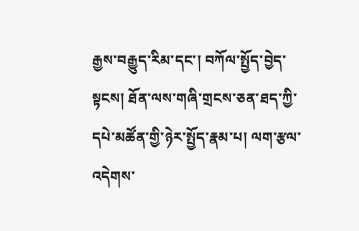རྒྱས་བརྒྱུད་རིམ་དང་། བཀོལ་སྤྱོད་བྱེད་སྟངས། ཐོན་ལས་གཞི་གྲངས་ཅན་ཐད་ཀྱི་དཔེ་མཚོན་གྱི་ཉེར་སྤྱོད་རྣམ་པ། ལག་རྩལ་འདེགས་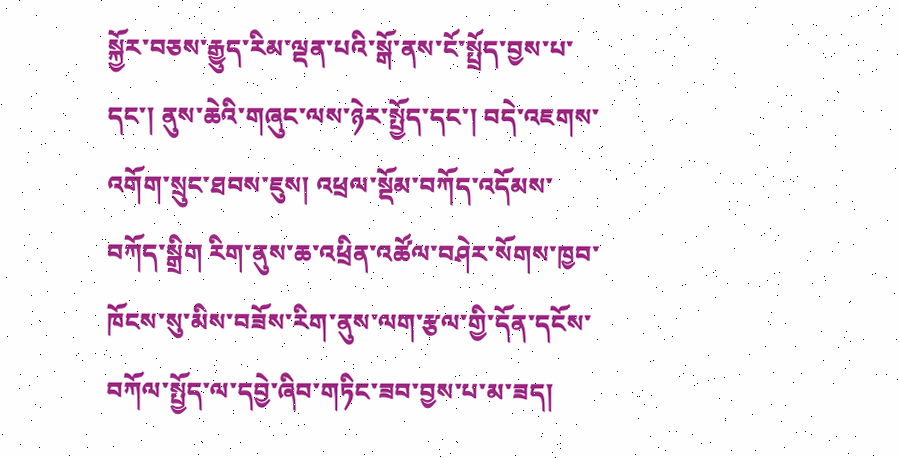སྐྱོར་བཅས་རྒྱུད་རིམ་ལྡན་པའི་སྒོ་ནས་ངོ་སྤྲོད་བྱས་པ་དང་། ནུས་ཆེའི་གཞུང་ལས་ཉེར་སྤྱོད་དང་། བདེ་འཇགས་འགོག་སྲུང་ཐབས་ཇུས། འཕྲལ་སྡོམ་བཀོད་འདོམས་བཀོད་སྒྲིག རིག་ནུས་ཆ་འཕྲིན་འཚོལ་བཤེར་སོགས་ཁྱབ་ཁོངས་སུ་མིས་བཟོས་རིག་ནུས་ལག་རྩལ་གྱི་དོན་དངོས་བཀོལ་སྤྱོད་ལ་དབྱེ་ཞིབ་གཏིང་ཟབ་བྱས་པ་མ་ཟད།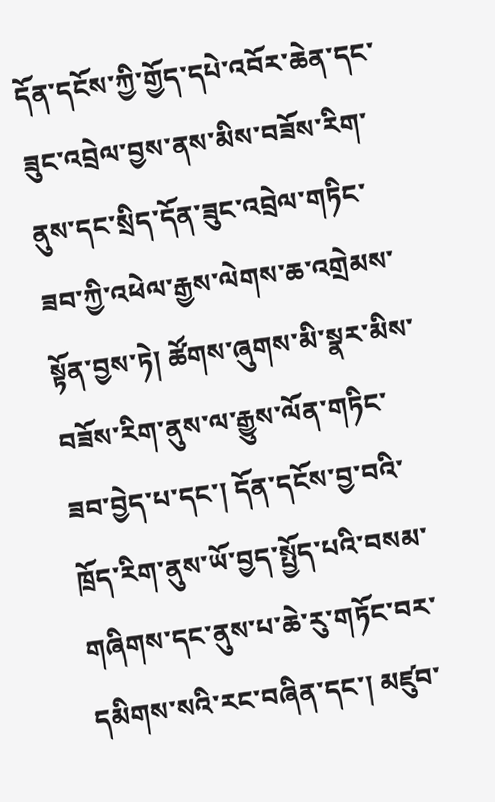དོན་དངོས་ཀྱི་གྱོད་དཔེ་འབོར་ཆེན་དང་ཟུང་འབྲེལ་བྱས་ནས་མིས་བཟོས་རིག་ནུས་དང་སྲིད་དོན་ཟུང་འབྲེལ་གཏིང་ཟབ་ཀྱི་འཕེལ་རྒྱས་ལེགས་ཆ་འགྲེམས་སྟོན་བྱས་ཏེ། ཚོགས་ཞུགས་མི་སྣར་མིས་བཟོས་རིག་ནུས་ལ་རྒྱུས་ལོན་གཏིང་ཟབ་བྱེད་པ་དང་། དོན་དངོས་བྱ་བའི་ཁྲོད་རིག་ནུས་ཡོ་བྱད་སྤྱོད་པའི་བསམ་གཞིགས་དང་ནུས་པ་ཆེ་རུ་གཏོང་བར་དམིགས་སའི་རང་བཞིན་དང་། མཛུབ་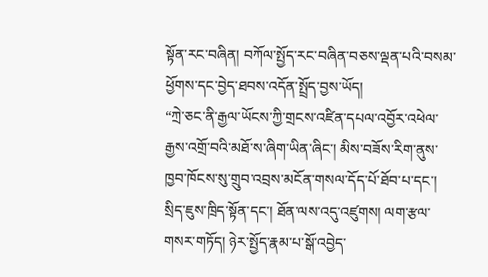སྟོན་རང་བཞིན། བཀོལ་སྤྱོད་རང་བཞིན་བཅས་ལྡན་པའི་བསམ་ཕྱོགས་དང་བྱེད་ཐབས་འདོན་སྤྲོད་བྱས་ཡོད།
“ཀྲེ་ཅང་ནི་རྒྱལ་ཡོངས་ཀྱི་གྲངས་འཛིན་དཔལ་འབྱོར་འཕེལ་རྒྱས་འགྲོ་བའི་མཐོ་ས་ཞིག་ཡིན་ཞིང་། མིས་བཟོས་རིག་ནུས་ཁྱབ་ཁོངས་སུ་གྲུབ་འབྲས་མངོན་གསལ་དོད་པོ་ཐོབ་པ་དང་། སྲིད་ཇུས་ཁྲིད་སྟོན་དང་། ཐོན་ལས་འདུ་འཛུགས། ལག་རྩལ་གསར་གཏོད། ཉེར་སྤྱོད་རྣམ་པ་སྒོ་འབྱེད་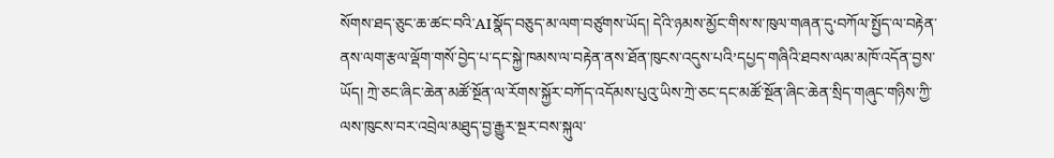སོགས་ཐད་ཅུང་ཆ་ཚང་བའི་AIསྣོད་བཅུད་མ་ལག་བཙུགས་ཡོད། དེའི་ཉམས་མྱོང་གིས་ས་ཁུལ་གཞན་དུ‘བཀོལ་སྤྱོད་ལ་བརྟེན་ནས་ལག་རྩལ་ལྡོག་གསོ་བྱེད་པ་དང་སྐྱེ་ཁམས་ལ་བརྟེན་ནས་ཐོན་ཁུངས་འདུས་པའི’དཔྱད་གཞིའི་ཐབས་ལམ་མཁོ་འདོན་བྱས་ཡོད། ཀྲེ་ཅང་ཞིང་ཆེན་མཚོ་སྔོན་ལ་རོགས་སྐྱོར་བཀོད་འདོམས་པུའུ་ཡིས་ཀྲེ་ཅང་དང་མཚོ་སྔོན་ཞིང་ཆེན་སྲིད་གཞུང་གཉིས་ཀྱི་ལས་ཁུངས་བར་འབྲེལ་མཐུད་བྱ་རྒྱུར་སྔར་བས་སྐུལ་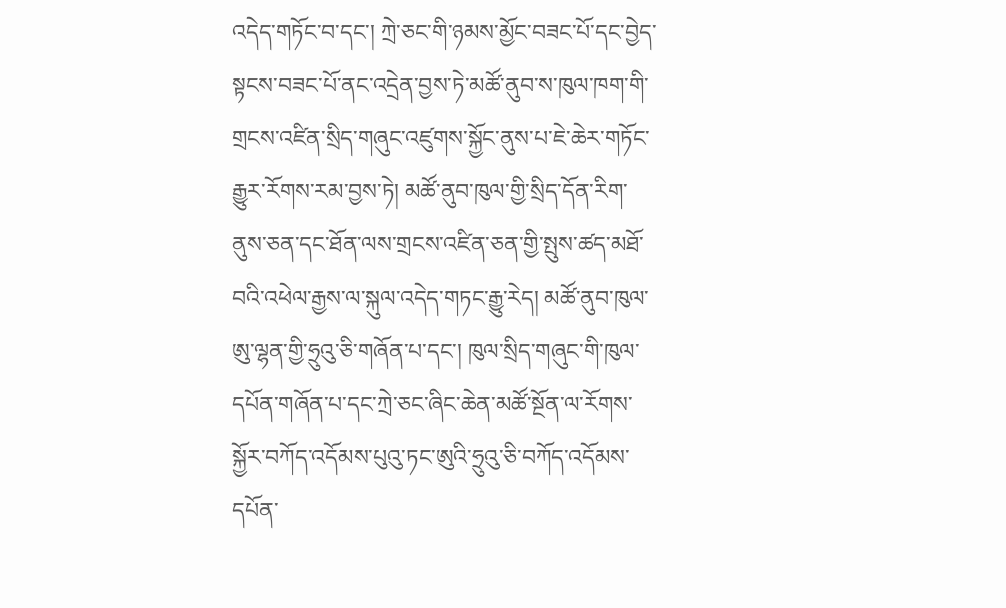འདེད་གཏོང་བ་དང་། ཀྲེ་ཅང་གི་ཉམས་མྱོང་བཟང་པོ་དང་བྱེད་སྟངས་བཟང་པོ་ནང་འདྲེན་བྱས་ཏེ་མཚོ་ནུབ་ས་ཁུལ་ཁག་གི་གྲངས་འཛིན་སྲིད་གཞུང་འཛུགས་སྐྱོང་ནུས་པ་ཇེ་ཆེར་གཏོང་རྒྱུར་རོགས་རམ་བྱས་ཏེ། མཚོ་ནུབ་ཁུལ་གྱི་སྲིད་དོན་རིག་ནུས་ཅན་དང་ཐོན་ལས་གྲངས་འཛིན་ཅན་གྱི་སྤུས་ཚད་མཐོ་བའི་འཕེལ་རྒྱས་ལ་སྐུལ་འདེད་གཏང་རྒྱུ་རེད། མཚོ་ནུབ་ཁུལ་ཨུ་ལྷན་གྱི་ཧྲུའུ་ཅི་གཞོན་པ་དང་། ཁུལ་སྲིད་གཞུང་གི་ཁུལ་དཔོན་གཞོན་པ་དང་ཀྲེ་ཅང་ཞིང་ཆེན་མཚོ་སྔོན་ལ་རོགས་སྐྱོར་བཀོད་འདོམས་པུའུ་ཏང་ཨུའི་ཧྲུའུ་ཅི་བཀོད་འདོམས་དཔོན་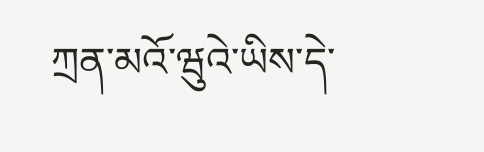ཀྲན་མའོ་ཝུའེ་ཡིས་དེ་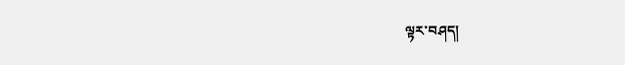ལྟར་བཤད།